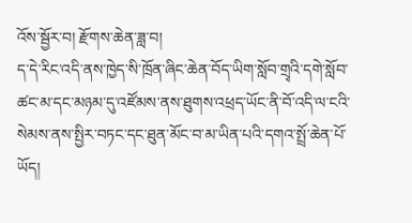འོས་སྦྱོར་བ། རྫོགས་ཆེན་ཟླ་བ།
ད་དེ་རིང་འདི་ནས་ཁྱེད་སི་ཁྲོན་ཞིང་ཆེན་བོད་ཡིག་སློབ་གྲྭའི་དགེ་སློབ་ཚང་མ་དང་མཉམ་དུ་འཛོམས་ནས་ཐུགས་འཕྲད་ཡོང་ནི་བོ་འདི་ལ་ངའི་སེམས་ནས་སྤྱིར་བཏང་དང་ཐུན་མོང་བ་མ་ཡིན་པའི་དགའ་སྤྲོ་ཆེན་པོ་ཡོད།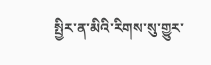སྤྱིར་ན་མིའི་རིགས་སུ་གྱུར་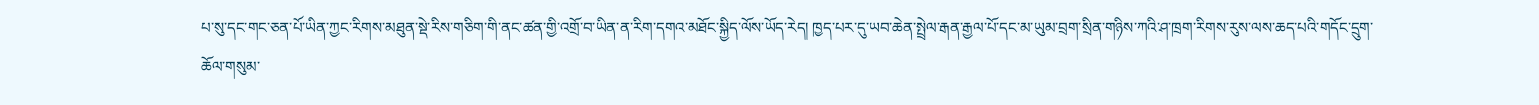པ་སུ་དང་གང་ཅན་པོ་ཡིན་ཀྱང་རིགས་མཐུན་སྡེ་རིས་གཅིག་གི་ནང་ཚན་གྱི་འགྲོ་བ་ཡིན་ན་རིག་དགའ་མཐོང་སྐྱིད་ལོས་ཡོད་རེད། ཁྱད་པར་དུ་ཡབ་ཆེན་སྤྲེལ་རྒན་རྒྱལ་པོ་དང་མ་ཡུམ་བྲག་སྲིན་གཉིས་ཀའི་ཤ་ཁྲག་རིགས་རུས་ལས་ཆད་པའི་གདོང་དྲུག་ཆོལ་གསུམ་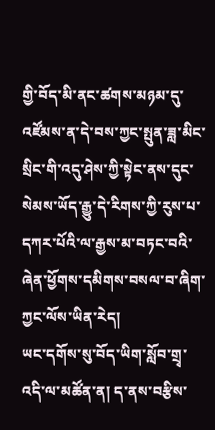གྱི་བོད་མི་ནང་ཚགས་མཉམ་དུ་འཛོམས་ན་དེ་བས་ཀྱང་སྤུན་ཟླ་མིང་སྲིང་གི་འདུ་ཤེས་ཀྱི་སྟེང་ནས་དུང་སེམས་ཡོད་རྒྱུ་དེ་རིགས་ཀྱི་རུས་པ་དཀར་པོའི་ལ་རྒྱས་མ་བཏང་བའི་ཞེན་ཕྱོགས་དམིགས་བསལ་བ་ཞིག་ཀྱང་ལོས་ཡིན་རེད།
ཡང་དགོས་སུ་བོད་ཡིག་སློབ་གྲྭ་འདི་ལ་མཚོན་ན། ད་ནས་བརྩིས་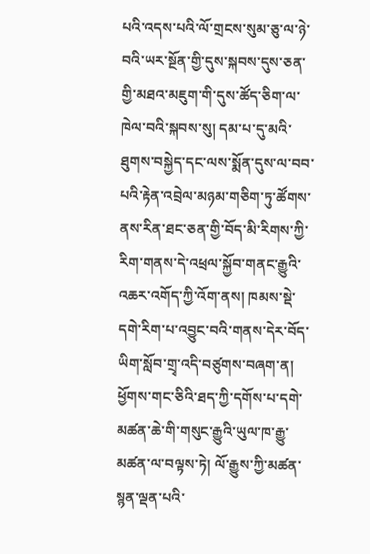པའི་འདས་པའི་ལོ་གྲངས་སུམ་ཅུ་ལ་ཉེ་བའི་ཡར་སྔོན་གྱི་དུས་སྐབས་དུས་ཅན་གྱི་མཐའ་མཇུག་གི་དུས་ཚོད་ཅིག་ལ་ཁེལ་བའི་སྐབས་སུ། དམ་པ་དུ་མའི་ཐུགས་བསྐྱེད་དང་ལས་སྨོན་དུས་ལ་བབ་པའི་རྟེན་འབྲེལ་མཉམ་གཅིག་ཏུ་ཚོགས་ནས་རིན་ཐང་ཅན་གྱི་བོད་མི་རིགས་ཀྱི་རིག་གནས་དེ་འཕྲལ་སྐྱོབ་གནང་རྒྱུའི་འཆར་འགོད་ཀྱི་འོག་ནས། ཁམས་སྡེ་དགེ་རིག་པ་འབྱུང་བའི་གནས་དེར་བོད་ཡིག་སློབ་གྲྭ་འདི་བཙུགས་བཞག་ན། ཕྱོགས་གང་ཅིའི་ཐད་ཀྱི་དགོས་པ་དགེ་མཚན་ཆེ་གི་གསུང་རྒྱུའི་ཡུལ་ཁ་རྒྱུ་མཚན་ལ་བལྟས་ཏེ། ལོ་རྒྱུས་ཀྱི་མཚན་སྙན་ལྡན་པའི་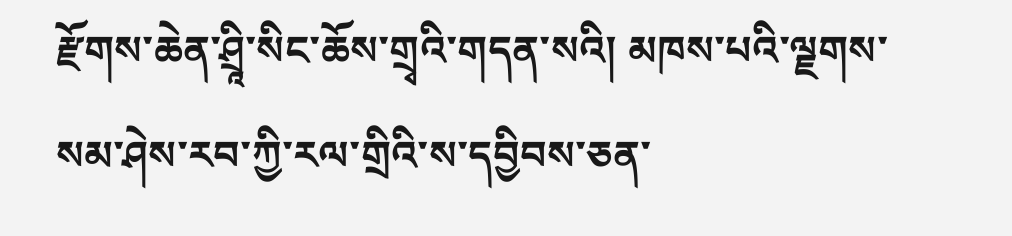རྫོགས་ཆེན་ཤྲཱི་སིང་ཆོས་གྲྭའི་གདན་སའི། མཁས་པའི་ལྗགས་སམ་ཤེས་རབ་ཀྱི་རལ་གྲིའི་ས་དབྱིབས་ཅན་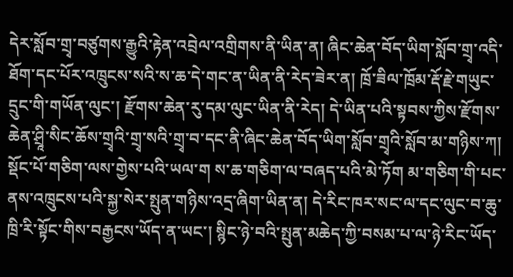དེར་སློབ་གྲྭ་བཙུགས་རྒྱུའི་རྟེན་འབྲེལ་འགྲིགས་ནི་ཡིན་ན། ཞིང་ཆེན་བོད་ཡིག་སློབ་གྲྭ་འདི་ཐོག་དང་པོར་འཁྲུངས་སའི་ས་ཆ་དེ་གང་ན་ཡིན་ནི་རེད་ཟེར་ན། ཁྲོ་ཟིལ་ཁྲོམ་རྡོ་རྗེ་གཡུང་དྲུང་གི་གཡོན་ལུང་། རྫོགས་ཆེན་རུ་དམ་ལུང་ཡིན་ནི་རེད། དེ་ཡིན་པའི་སྟབས་ཀྱིས་རྫོགས་ཆེན་ཤྲཱི་སིང་ཆོས་གྲྭའི་གྲྭ་སའི་གྲྭ་བ་དང་ནི་ཞིང་ཆེན་བོད་ཡིག་སློབ་གྲྭའི་སློབ་མ་གཉིས་ཀ། སྡོང་པོ་གཅིག་ལས་གྱེས་པའི་ཡལ་ག ས་ཆ་གཅིག་ལ་བཞད་པའི་མེ་ཏོག མ་གཅིག་གི་པང་ནས་འཁྲུངས་པའི་སྐྱ་སེར་སྤུན་གཉིས་འདྲ་ཞིག་ཡིན་ན། དེ་རིང་ཁར་སང་ལ་དང་ལུང་བ་ཆུ་ཁྲི་རི་སྟོང་གིས་བརྒྱངས་ཡོད་ན་ཡང་། སྙིང་ཉེ་བའི་སྤུན་མཆེད་ཀྱི་བསམ་པ་ལ་ཉེ་རིང་ཡོད་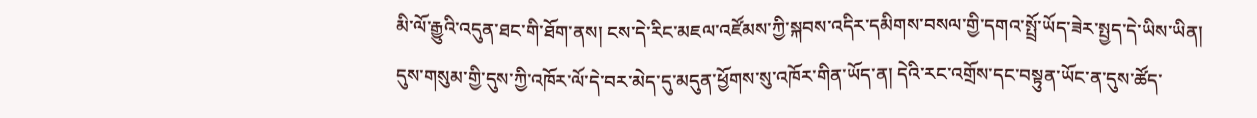མི་ལོ་རྒྱུའི་འདུན་ཐང་གི་ཐོག་ནས། ངས་དེ་རིང་མཇལ་འཛོམས་ཀྱི་སྐབས་འདིར་དམིགས་བསལ་གྱི་དགའ་སྤྲོ་ཡོད་ཟེར་སྤྱད་དེ་ཡིས་ཡིན།
དུས་གསུམ་གྱི་དུས་ཀྱི་འཁོར་ལོ་དེ་བར་མེད་དུ་མདུན་ཕྱོགས་སུ་འཁོར་གིན་ཡོད་ན། དེའི་རང་འགྲོས་དང་བསྟུན་ཡོང་ན་དུས་ཚོད་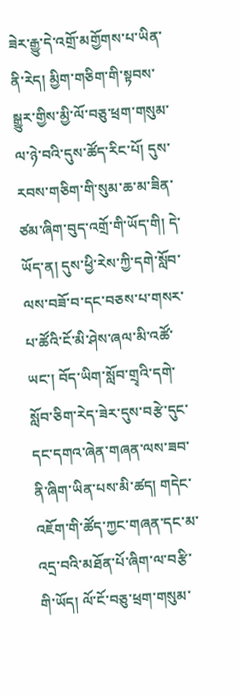ཟེར་རྒྱུ་དེ་འགྲོ་མགྱོགས་པ་ཡིན་ནི་རེད། མྱིག་གཅིག་གི་སྟབས་སྒྱུར་གྱིས་མྱི་ལོ་བཅུ་ཕྲག་གསུམ་ལ་ཉེ་བའི་དུས་ཚོད་རིང་པོ། དུས་རབས་གཅིག་གི་སུམ་ཆ་མ་ཟིན་ཙམ་ཞིག་བུད་འགྲོ་གི་ཡོད་གི། དེ་ཡོད་ན། དུས་ཕྱི་རེས་ཀྱི་དགེ་སློབ་ལས་བཟོ་བ་དང་བཅས་པ་གསར་པ་ཚོའི་ངོ་མི་ཤེས་ཞལ་མི་འཚོ་ཡང་། བོད་ཡིག་སློབ་གྲྭའི་དགེ་སློབ་ཅིག་རེད་ཟེར་དུས་བརྩེ་དུང་དང་དགའ་ཞེན་གཞན་ལས་ཟབ་ནི་ཞིག་ཡིན་པས་མི་ཚད། གདེང་འཇོག་གི་ཚོད་ཀྱང་གཞན་དང་མ་འདྲ་བའི་མཐོན་པོ་ཞིག་ལ་བརྩི་གི་ཡོད། ལོ་ངོ་བཅུ་ཕྲག་གསུམ་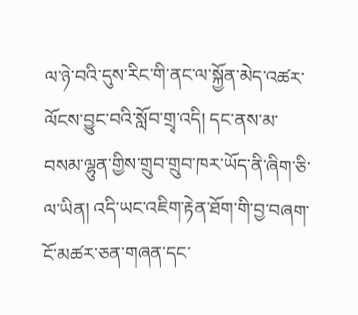ལ་ཉེ་བའི་དུས་རིང་གི་ནང་ལ་སྐྱོན་མེད་འཚར་ལོངས་བྱུང་བའི་སློབ་གྲྭ་འདི། དང་ནས་མ་བསམ་ལྷུན་གྱིས་གྲུབ་གྲུབ་ཁར་ཡོད་ནི་ཞིག་ཅི་ལ་ཡིན། འདི་ཡང་འཇིག་རྟེན་ཐོག་གི་བྱ་བཞག་ངོ་མཚར་ཅན་གཞན་དང་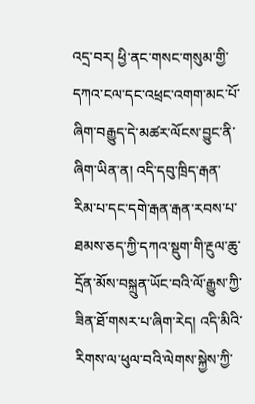འདྲ་བར། ཕྱི་ནང་གསང་གསུམ་གྱི་དཀའ་ངལ་དང་འཕྲང་འགག་མང་པོ་ཞིག་བརྒྱུད་དེ་མཚར་ལོངས་བྱུང་ནི་ཞིག་ཡིན་ན། འདི་དབུ་ཁྲིད་རྒན་རིམ་པ་དང་དགེ་རྒན་རྒན་རབས་པ་ཐམས་ཅད་ཀྱི་དཀའ་སྡུག་གི་རྔུལ་ཆུ་དྲོན་མོས་བསྐྲུན་ཡོང་བའི་ལོ་རྒྱུས་ཀྱི་ཟིན་ཐོ་གསར་པ་ཞིག་རེད། འདི་མིའི་རིགས་ལ་ཕུལ་བའི་ལེགས་སྐྱེས་ཀྱི་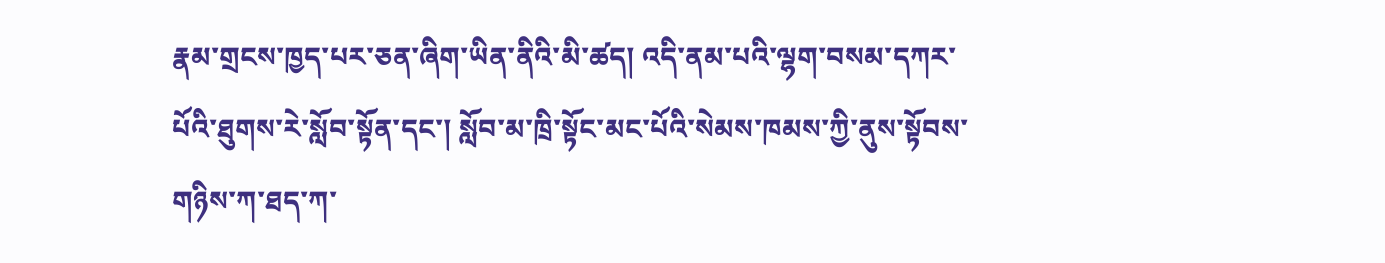རྣམ་གྲངས་ཁྱད་པར་ཅན་ཞིག་ཡིན་ནིའི་མི་ཚད། འདི་ནམ་པའི་ལྷག་བསམ་དཀར་པོའི་ཐུགས་རེ་སློབ་སྟོན་དང་། སློབ་མ་ཁྲི་སྟོང་མང་པོའི་སེམས་ཁམས་ཀྱི་ནུས་སྟོབས་གཉིས་ཀ་ཐད་ཀ་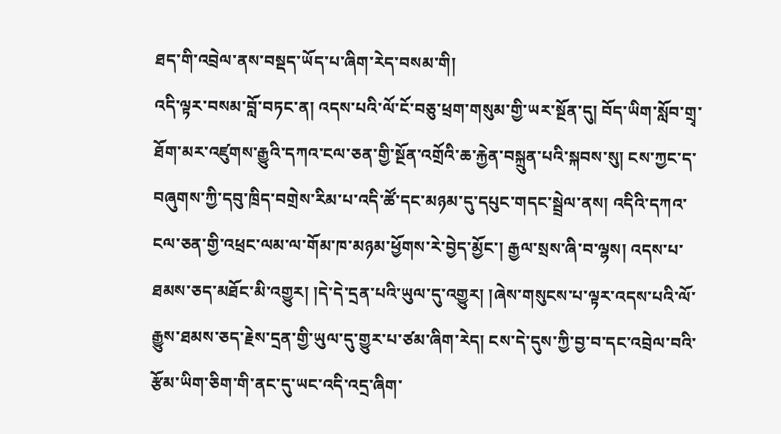ཐད་གི་འབྲེལ་ནས་བསྡད་ཡོད་པ་ཞིག་རེད་བསམ་གི།
འདི་ལྟར་བསམ་བློ་བཏང་ན། འདས་པའི་ལོ་ངོ་བཅུ་ཕྲག་གསུམ་གྱི་ཡར་སྔོན་དུ། བོད་ཡིག་སློབ་གྲྭ་ཐོག་མར་འཛུགས་རྒྱུའི་དཀའ་ངལ་ཅན་གྱི་སྔོན་འགྲོའི་ཆ་རྐྱེན་བསྐྲུན་པའི་སྐབས་སུ། ངས་ཀྱང་ད་བཞུགས་ཀྱི་དབུ་ཁྲིད་བགྲེས་རིམ་པ་འདི་ཚོ་དང་མཉམ་དུ་དཔུང་གདང་སྦྲེལ་ནས། འདིའི་དཀའ་ངལ་ཅན་གྱི་འཕྲང་ལམ་ལ་གོམ་ཁ་མཉམ་ཕྱོགས་རེ་བྱེད་མྱོང་། རྒྱལ་སྲས་ཞི་བ་ལྷས། འདས་པ་ཐམས་ཅད་མཐོང་མི་འགྱུར། །དེ་དེ་དྲན་པའི་ཡུལ་དུ་འགྱུར། །ཞེས་གསུངས་པ་ལྟར་འདས་པའི་ལོ་རྒྱུས་ཐམས་ཅད་རྗེས་དྲན་གྱི་ཡུལ་དུ་གྱུར་པ་ཙམ་ཞིག་རེད། ངས་དེ་དུས་ཀྱི་བྱ་བ་དང་འབྲེལ་བའི་རྩོམ་ཡིག་ཅིག་གི་ནང་དུ་ཡང་འདི་འདྲ་ཞིག་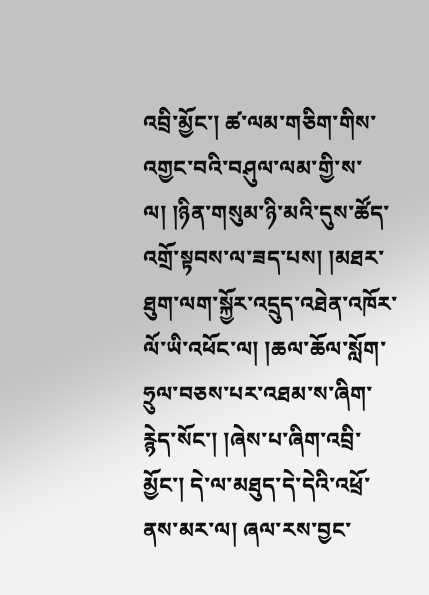འབྲི་མྱོང་། ཚ་ལམ་གཅིག་གིས་འགྱང་བའི་བཤུལ་ལམ་གྱི་ས་ལ། །ཉིན་གསུམ་ཉི་མའི་དུས་ཚོད་འགྲོ་སྟབས་ལ་ཟད་པས། །མཐར་ཐུག་ལག་སྐྱོར་འདྲུད་འཐེན་འཁོར་ལོ་ཡི་འཕོང་ལ། །ཆལ་ཆོལ་སློག་ཧྲུལ་བཅས་པར་འཐམ་ས་ཞིག་རྙེད་སོང་། །ཞེས་པ་ཞིག་འབྲི་མྱོང་། དེ་ལ་མཐུད་དེ་དེའི་འཕྲོ་ནས་མར་ལ། ཞལ་རས་བྱང་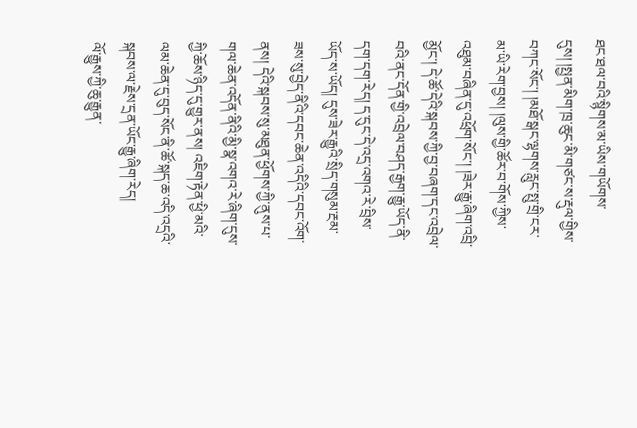ཐང་ཐལ་བའི་སྙིགས་མ་ཡིས་གཡོགས་དུས། །སྤྱན་མིག་ཁྲ་ཆུང་མི་གཙང་ས་རྡུལ་གྱིས་བཀང་སོང་། །མཐོ་སྒང་ལྷགས་རླུང་སྤུ་གྲི་ངར་མ་ཡི་རེག་བྱས། །ལུས་གྱི་ཚོར་བ་གོས་ཀྱིས་འཐུམ་བཞིན་དུ་འཕྲོག་སོང་། །ཟེར་རྒྱུ་ཞིག་འབྲི་མྱོང་། དེ་ཚོ་དེའི་སྐབས་ཀྱི་བྱ་བཞག་དང་འབྲེལ་བའི་ནང་དོན་གྱི་འབྲེལ་བཤད་རྒྱག་རྒྱུ་ཡོད་ནི་དག་དག་རེད། ད་དུང་དེ་འདྲ་འགའ་རེ་བྲིས་ཡོད་ས་ཡོད། དུས་ཟེར་རྒྱུའི་སྲིད་གསུམ་རྔམ་ཟས་སུ་བྱེད་ནིའི་དབང་ཆེན་འདིའི་དབང་འོག་ནས། དེའི་སྐབས་སུ་མཐུན་ཕྱོགས་ཀྱི་ནུས་པ་གལ་ཆེན་འདོན་ནིའི་མྱི་སྣ་འགའ་རེ་ཞིག་དུས་ཀྱི་ཆོས་ཉིད་དུ་གྱུར་ནས། འཇིག་རྟེན་ཕྱི་མའི་ལམ་ཆེན་དུ་བུད་སོང་ནི་ཚོ་སྐད་ཆ་འདི་འདྲའི་སྐབས་ལ་རྗེས་དྲན་ཡོང་རྒྱུ་ཞིག་རེད།
ལོ་རྒྱུས་ཀྱི་ཆུ་རྒྱུན་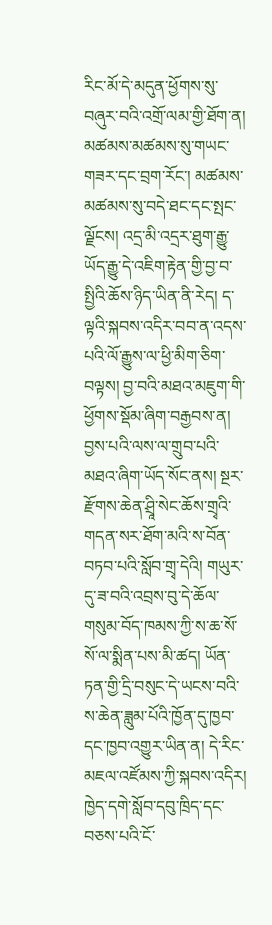རིང་མོ་དེ་མདུན་ཕྱོགས་སུ་བཞུར་བའི་འགྲོ་ལམ་གྱི་ཐོག་ན། མཚམས་མཚམས་སུ་གཡང་གཟར་དང་བྲག་རོང་། མཚམས་མཚམས་སུ་བདེ་ཐང་དང་སྤང་ལྗོངས། འདྲ་མི་འདྲར་ཐུག་རྒྱུ་ཡོད་རྒྱུ་དེ་འཇིག་རྟེན་གྱི་བྱ་བ་སྤྱིའི་ཆོས་ཉིད་ཡིན་ནི་རེད། ད་ལྟའི་སྐབས་འདིར་བབ་ན་འདས་པའི་ལོ་རྒྱུས་ལ་ཕྱི་མིག་ཅིག་བལྟས། བྱ་བའི་མཐའ་མཇུག་གི་ཕྱོགས་སྡོམ་ཞིག་བརྒྱབས་ན། བྱས་པའི་ལས་ལ་གྲུབ་པའི་མཐའ་ཞིག་ཡོད་སོང་ནས། སྔར་རྫོགས་ཆེན་ཤྲཱི་སེང་ཆོས་གྲྭའི་གདན་སར་ཐོག་མའི་ས་བོན་བཏབ་པའི་སློབ་གྲྭ་དེའི། གཡུར་དུ་ཟ་བའི་འབྲས་བུ་དེ་ཆོལ་གསུམ་བོད་ཁམས་ཀྱི་ས་ཆ་སོ་སོ་ལ་སྨིན་པས་མི་ཚད། ཡོན་ཏན་གྱི་དྲི་བསུང་དེ་ཡངས་བའི་ས་ཆེན་ཟླུམ་པོའི་ཁྱོན་དུ་ཁྱབ་དང་ཁྱབ་འགྱུར་ཡིན་ན། དེ་རིང་མཇལ་འཛོམས་ཀྱི་སྐབས་འདིར། ཁྱེད་དགེ་སློབ་དབུ་ཁྲིད་དང་བཅས་པའི་ངོ་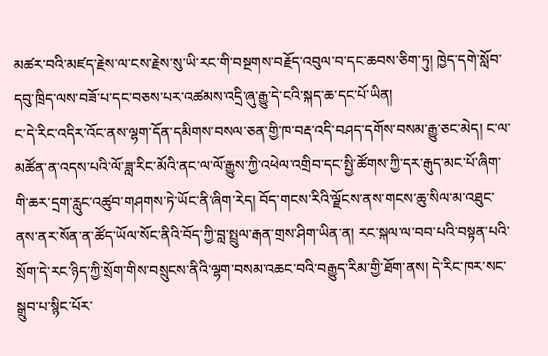མཚར་བའི་མཛད་རྗེས་ལ་ངས་རྗེས་སུ་ཡི་རང་གི་བསྔགས་བརྗོད་འབུལ་བ་དང་ཆབས་ཅིག་ཏུ། ཁྱེད་དགེ་སློབ་དབུ་ཁྲིད་ལས་བཟོ་པ་དང་བཅས་པར་འཚམས་འདྲི་ཞུ་རྒྱུ་དེ་ངའི་སྐད་ཆ་དང་པོ་ཡིན།
ང་དེ་རིང་འདིར་འོང་ནས་ལྷག་དོན་དམིགས་བསལ་ཅན་གྱི་ཁ་བརྡ་འདི་བཤད་དགོས་བསམ་རྒྱུ་ཅང་མེད། ང་ལ་མཚོན་ན་འདས་པའི་ལོ་ཟླ་རིང་མོའི་ནང་ལ་ལོ་རྒྱུས་ཀྱི་འཕེལ་འགྲིབ་དང་སྤྱི་ཚོགས་ཀྱི་དར་རྒུད་མང་པོ་ཞིག་གི་ཆར་དྲག་རླུང་འཚུབ་གཤགས་ཏེ་ཡོང་ནི་ཞིག་རེད། བོད་གངས་རིའི་ལྗོངས་ནས་གངས་ཆུ་སིལ་མ་འཐུང་ནས་ནར་སོན་ན་ཚོད་ཡོལ་སོང་ནིའི་བོད་ཀྱི་བླ་སྤྲུལ་རྒན་གྲས་ཤིག་ཡིན་ན། རང་སྐལ་ལ་བབ་པའི་བསྟན་པའི་སྲོག་དེ་རང་ཉིད་ཀྱི་སྲོག་གིས་བསྲུངས་ནིའི་ལྷག་བསམ་འཆང་བའི་བརྒྱུད་རིམ་གྱི་ཐོག་ནས། དེ་རིང་ཁར་སང་སྒྲུབ་པ་སྙིང་པོར་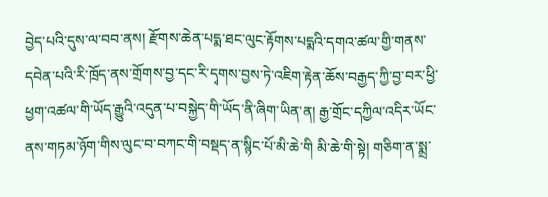བྱེད་པའི་དུས་ལ་བབ་ནས། རྫོགས་ཆེན་པདྨ་ཐང་ལུང་རྟོགས་པདྨའི་དགའ་ཚལ་གྱི་གནས་དབེན་པའི་རི་ཁྲོད་ནས་གྲོགས་བྱ་དང་རི་དྭགས་བྱས་ཏེ་འཇིག་རྟེན་ཆོས་བརྒྱད་ཀྱི་བྱ་བར་ཕྱི་ཕྱག་འཚལ་གི་ཡོད་རྒྱུའི་འདུན་པ་བསྐྱེད་གི་ཡོད་ནི་ཞིག་ཡིན་ན། རྒྱ་གྲོང་དཀྱིལ་འདིར་ཡོང་ནས་གཏམ་ཉོག་གིས་ལུང་བ་བཀང་གི་བསྡད་ན་སྙིང་པོ་མི་ཆེ་གི མི་ཆེ་གི་སྟེ། གཅིག་ན་སྨྲ་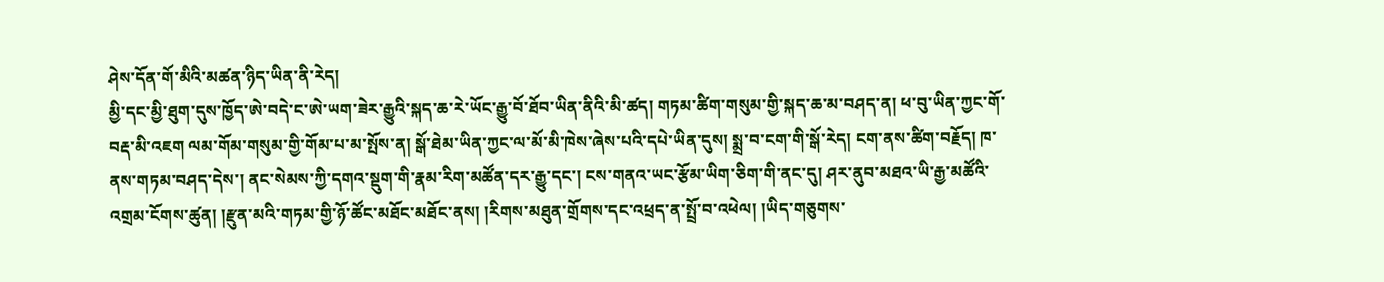ཤེས་དོན་གོ་མིའི་མཚན་ཉིད་ཡིན་ནི་རེད།
མྱི་དང་མྱི་ཐུག་དུས་ཁྱོད་ཨེ་བདེ་ང་ཨེ་ཡག་ཟེར་རྒྱུའི་སྐད་ཆ་རེ་ཡོང་རྒྱུ་བོ་ཐོབ་ཡིན་ནིའི་མི་ཚད། གཏམ་ཚིག་གསུམ་གྱི་སྐད་ཆ་མ་བཤད་ན། ཕ་བུ་ཡིན་ཀྱང་གོ་བརྡ་མི་འཇག ལམ་གོམ་གསུམ་གྱི་གོམ་པ་མ་སྤོས་ན། སྒོ་ཐེམ་ཡིན་ཀྱང་ལ་མོ་མི་ཁེས་ཞེས་པའི་དཔེ་ཡིན་དུས། སྨྲ་བ་ངག་གི་སྒོ་རེད། ངག་ནས་ཚིག་བརྗོད། ཁ་ནས་གཏམ་བཤད་དེས་། ནང་སེམས་ཀྱི་དགའ་སྡུག་གི་རྣམ་རིག་མཚོན་དར་རྒྱུ་དང་། ངས་གནའ་ཡང་རྩོམ་ཡིག་ཅིག་གི་ནང་དུ། ཤར་ནུབ་མཐའ་ཡི་རྒྱ་མཚོའི་འགྲམ་ངོགས་ཚུན། །རྫུན་མའི་གཏམ་གྱི་ཉོ་ཚོང་མཐོང་མཐོང་ནས། །རིགས་མཐུན་གྲོགས་དང་འཕྲད་ན་སྤྲོ་བ་འཕེལ། །ཡིད་གཅུགས་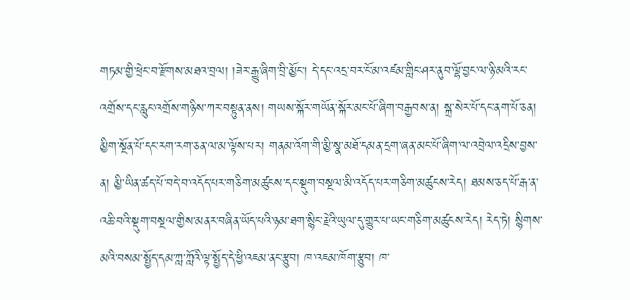གཏམ་གྱི་ཕྲེང་བ་རྫོགས་མཐའ་བྲལ། །ཟེར་རྒྱུ་ཞིག་བྲི་མྱོང་། དེ་དང་འདྲ་བར་ངོ་མ་འཛམ་གླིང་ཤར་ནུབ་ལྷོ་བྱང་ལ་ཉི་མའི་རང་འགྲོས་དང་རླུང་འགྲོས་གཉིས་ཀར་བསྟུན་ནས། གཡས་སྐོར་གཡོན་སྐོར་མང་པོ་ཞིག་བརྒྱབས་ན། སྐྲ་སེར་པོ་དང་ནག་པོ་ཅན། མྱིག་སྔོན་པོ་དང་རག་རག་ཅན་ལ་མ་ལྟོས་པར། གནམ་འོག་གི་མྱི་སྣ་མཐོ་དམན་དྲག་ཞན་མང་པོ་ཞིག་ལ་འབྲེལ་འདྲིས་བྱས་ན། མྱི་ཡིན་ཚད་པོ་བདེ་བ་འདོད་པར་གཅིག་མཚུངས་དང་སྡུག་བསྔལ་མི་འདོད་པར་གཅིག་མཚུངས་རེད། ཐམས་ཅད་པོ་རྒ་ན་འཆི་བའི་སྡུག་བསྔལ་གྱིས་མནར་བཞིན་ཡོད་པའི་ཉམ་ཐག་སྙིང་རྗེའི་ཡུལ་དུ་གྱུར་པ་ཡང་གཅིག་མཚུངས་རེད། རེད་ཏེ། སྙིགས་མའི་བསམ་སྤྱོད་དམ་ཀླ་ཀློའི་ལྟ་སྤྱོད་དེ་ཕྱི་འཇམ་ནང་རྩུབ། ཁ་འཇམ་ཁོག་རྩུབ། ཁ་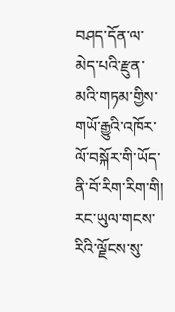བཤད་དོན་ལ་མེད་པའི་རྫུན་མའི་གཏམ་གྱིས་གཡོ་རྒྱུའི་འཁོར་ལོ་བསྐོར་གི་ཡོད་ནི་བོ་རིག་རིག་གི། རང་ཡུལ་གངས་རིའི་ལྗོངས་སུ་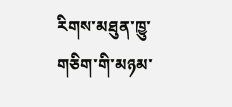རིགས་མཐུན་ཁྱུ་གཅིག་གི་མཉམ་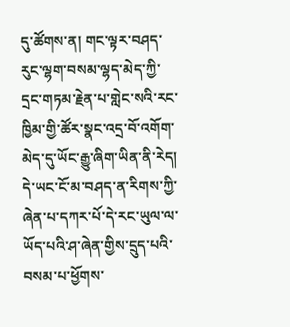དུ་ཚོགས་ན། གང་ལྟར་བཤད་རུང་ལྷག་བསམ་ལྷད་མེད་ཀྱི་དྲང་གཏམ་རྗེན་པ་གླེང་སའི་རང་ཁྱིམ་གྱི་ཚོར་སྣང་འདྲ་བོ་འགོག་མེད་དུ་ཡོང་རྒྱུ་ཞིག་ཡིན་ནི་རེད།
དེ་ཡང་ངོ་མ་བཤད་ན་རིགས་ཀྱི་ཞེན་པ་དཀར་པོ་དེ་རང་ཡུལ་ལ་ཡོད་པའི་ཤ་ཞེན་གྱིས་དྲུད་པའི་བསམ་པ་ཕྱོགས་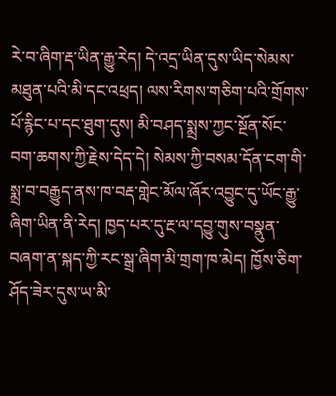རེ་བ་ཞིག་རྡ་ཡིན་རྒྱུ་རེད། དེ་འདྲ་ཡིན་དུས་ཡིད་སེམས་མཐུན་པའི་མི་དང་འཕྲད། ལས་རིགས་གཅིག་པའི་གྲོགས་པོ་རྙིང་པ་དང་ཐུག་དུས། མི་བཤད་སྨྲས་ཀྱང་སྔོན་སོང་བག་ཆགས་ཀྱི་རྗེས་དེད་དེ། སེམས་ཀྱི་བསམ་དོན་ངག་གི་སྨྲ་བ་བརྒྱུད་ནས་ཁ་བརྡ་གླེང་མོལ་ཞོར་འབྱུང་དུ་ཡོང་རྒྱུ་ཞིག་ཡིན་ནི་རེད། ཁྱད་པར་དུ་རྔ་ལ་དབྱུ་གུས་བསྣུན་བཞག་ན་སྐད་ཀྱི་རང་སྒྲ་ཞིག་མི་གྲག་ཁ་མེད། ཁྱོས་ཅིག་ཤོད་ཟེར་དུས་ཡ་མི་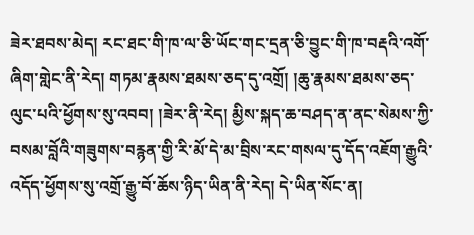ཟེར་ཐབས་མེད། རང་ཐང་གི་ཁ་ལ་ཅི་ཡོང་གང་དྲན་ཅི་བྱུང་གི་ཁ་བརྡའི་འགོ་ཞིག་གླེང་ནི་རེད། གཏམ་རྣམས་ཐམས་ཅད་དུ་འགྲོ། །ཆུ་རྣམས་ཐམས་ཅད་ལུང་པའི་ཕྱོགས་སུ་འབབ། །ཟེར་ནི་རེད། མྱིས་སྐད་ཆ་བཤད་ན་ནང་སེམས་ཀྱི་བསམ་བློའི་གཟུགས་བརྙན་གྱི་རི་མོ་དེ་མ་བྲིས་རང་གསལ་དུ་དོད་འཇོག་རྒྱུའི་འདོད་ཕྱོགས་སུ་འགྲོ་རྒྱུ་བོ་ཆོས་ཉིད་ཡིན་ནི་རེད། དེ་ཡིན་སོང་ན།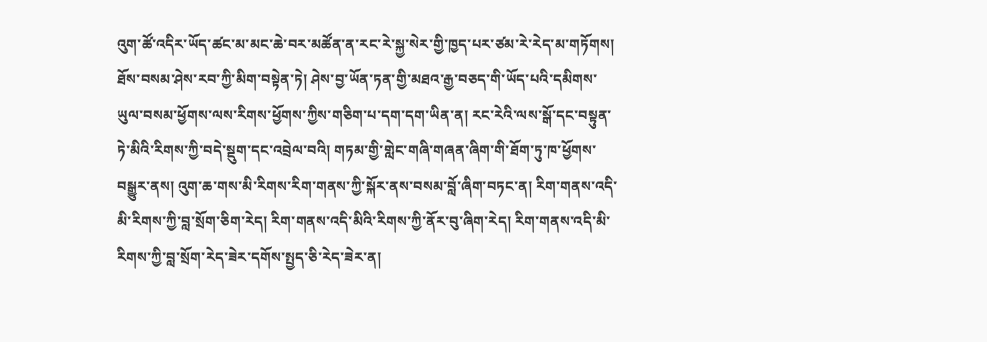འུག་ཚོ་འདིར་ཡོད་ཚང་མ་མང་ཆེ་བར་མཚོན་ན་རང་རེ་སྐྱ་སེར་གྱི་ཁྱད་པར་ཙམ་རེ་རེད་མ་གཏོགས། ཐོས་བསམ་ཤེས་རབ་ཀྱི་མིག་བསྟེན་ཏེ། ཤེས་བྱ་ཡོན་ཏན་གྱི་མཐའ་རྒྱ་བཅད་གི་ཡོད་པའི་དམིགས་ཡུལ་བསམ་ཕྱོགས་ལས་རིགས་ཕྱོགས་ཀྱིས་གཅིག་པ་དག་དག་ཡིན་ན། རང་རེའི་ལས་སྒོ་དང་བསྟུན་ཏེ་མིའི་རིགས་ཀྱི་བདེ་སྡུག་དང་འབྲེལ་བའི། གཏམ་གྱི་གླེང་གཞི་གཞན་ཞིག་གི་ཐོག་ཏུ་ཁ་ཕྱོགས་བསྒྱུར་ནས། འུག་ཆ་གས་མི་རིགས་རིག་གནས་ཀྱི་སྐོར་ནས་བསམ་བློ་ཞིག་བཏང་ན། རིག་གནས་འདི་མི་རིགས་ཀྱི་བླ་སྲོག་ཅིག་རེད། རིག་གནས་འདི་མིའི་རིགས་ཀྱི་ནོར་བུ་ཞིག་རེད། རིག་གནས་འདི་མི་རིགས་ཀྱི་བླ་སྲོག་རེད་ཟེར་དགོས་སྤྱད་ཅི་རེད་ཟེར་ན།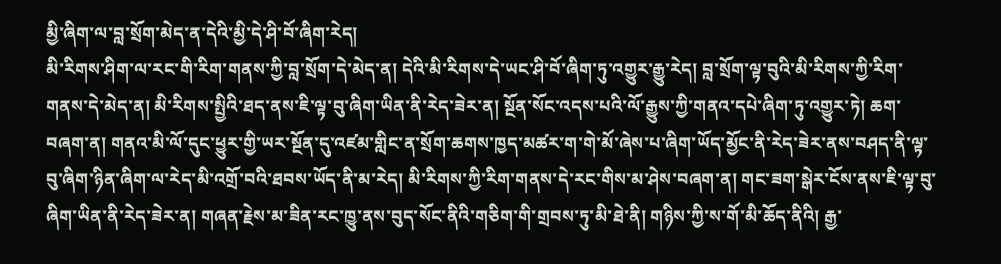མྱི་ཞིག་ལ་བླ་སྲོག་མེད་ན་དེའི་མྱི་དེ་ཤི་བོ་ཞིག་རེད།
མི་རིགས་ཤིག་ལ་རང་གི་རིག་གནས་ཀྱི་བླ་སྲོག་དེ་མེད་ན། དེའི་མི་རིགས་དེ་ཡང་ཤི་བོ་ཞིག་ཏུ་འགྱུར་རྒྱུ་རེད། བླ་སྲོག་ལྟ་བུའི་མི་རིགས་ཀྱི་རིག་གནས་དེ་མེད་ན། མི་རིགས་སྤྱིའི་ཐད་ནས་ཇི་ལྟ་བུ་ཞིག་ཡིན་ནི་རེད་ཟེར་ན། སྔོན་སོང་འདས་པའི་ལོ་རྒྱུས་ཀྱི་གནའ་དཔེ་ཞིག་ཏུ་འགྱུར་ཏེ། ཆག་བཞག་ན། གནའ་མི་ལོ་དུང་ཕྱུར་གྱི་ཡར་སྔོན་དུ་འཛམ་གླིང་ན་སྲོག་ཆགས་ཁྱད་མཚར་ག་གེ་མོ་ཞེས་པ་ཞིག་ཡོད་མྱོང་ནི་རེད་ཟེར་ནས་བཤད་ནི་ལྟ་བུ་ཞིག་ཉིན་ཞིག་ལ་རེད་མི་འགྲོ་བའི་ཐབས་ཡོད་ནི་མ་རེད། མི་རིགས་ཀྱི་རིག་གནས་དེ་རང་གིས་མ་ཤེས་བཞག་ན། གང་ཟག་སྒེར་ངོས་ནས་ཇི་ལྟ་བུ་ཞིག་ཡིན་ནི་རེད་ཟེར་ན། གཞན་རྗེས་མ་ཟིན་རང་ཁྱུ་ནས་བུད་སོང་ནིའི་གཅིག་གི་གྲབས་ཏུ་མི་ཐེ་ནི། གཉིས་ཀྱི་ས་གོ་མི་ཆོད་ནིའི། རྒྱ་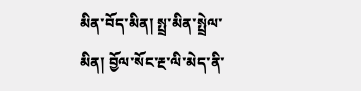མིན་བོད་མིན། སྤྲ་མིན་སྤྲེལ་མིན། བྱོལ་སོང་རྔ་ལི་མེད་ནི་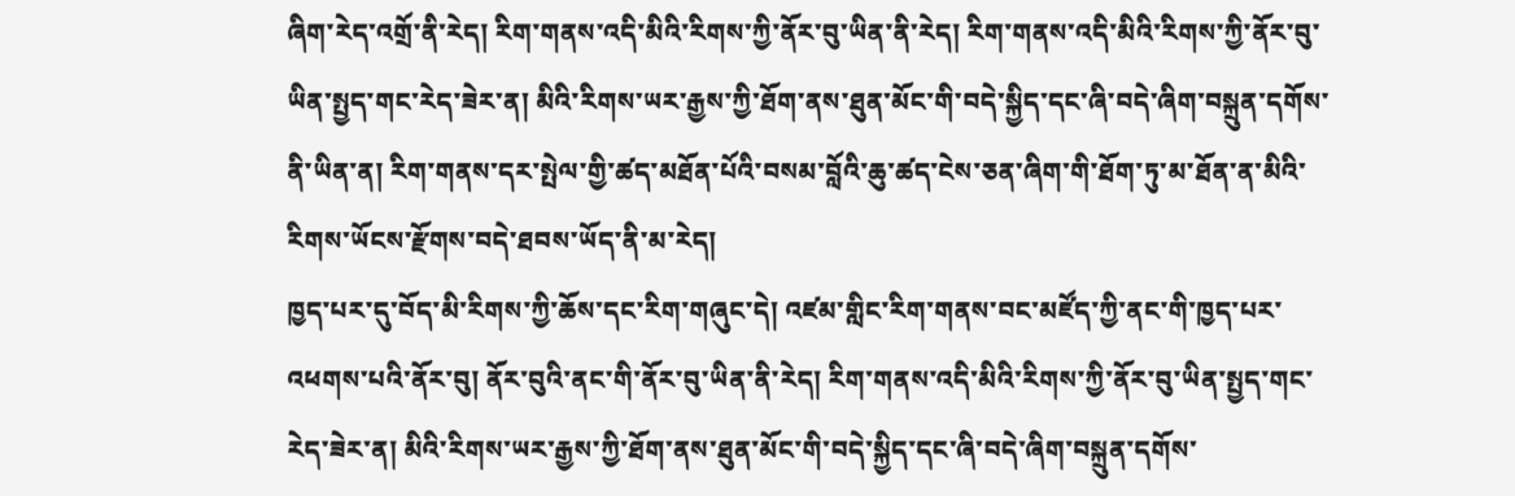ཞིག་རེད་འགྲོ་ནི་རེད། རིག་གནས་འདི་མིའི་རིགས་ཀྱི་ནོར་བུ་ཡིན་ནི་རེད། རིག་གནས་འདི་མིའི་རིགས་ཀྱི་ནོར་བུ་ཡིན་སྤྱད་གང་རེད་ཟེར་ན། མིའི་རིགས་ཡར་རྒྱས་ཀྱི་ཐོག་ནས་ཐུན་མོང་གི་བདེ་སྐྱིད་དང་ཞི་བདེ་ཞིག་བསྐྲུན་དགོས་ནི་ཡིན་ན། རིག་གནས་དར་སྤེལ་གྱི་ཚད་མཐོན་པོའི་བསམ་བློའི་ཆུ་ཚད་ངེས་ཅན་ཞིག་གི་ཐོག་ཏུ་མ་ཐོན་ན་མིའི་རིགས་ཡོངས་རྫོགས་བདེ་ཐབས་ཡོད་ནི་མ་རེད།
ཁྱད་པར་དུ་བོད་མི་རིགས་ཀྱི་ཆོས་དང་རིག་གཞུང་དེ། འཛམ་གླིང་རིག་གནས་བང་མཛོད་ཀྱི་ནང་གི་ཁྱད་པར་འཕགས་པའི་ནོར་བུ། ནོར་བུའི་ནང་གི་ནོར་བུ་ཡིན་ནི་རེད། རིག་གནས་འདི་མིའི་རིགས་ཀྱི་ནོར་བུ་ཡིན་སྤྱད་གང་རེད་ཟེར་ན། མིའི་རིགས་ཡར་རྒྱས་ཀྱི་ཐོག་ནས་ཐུན་མོང་གི་བདེ་སྐྱིད་དང་ཞི་བདེ་ཞིག་བསྐྲུན་དགོས་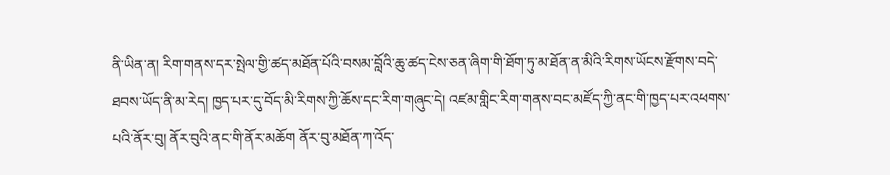ནི་ཡིན་ན། རིག་གནས་དར་སྤེལ་གྱི་ཚད་མཐོན་པོའི་བསམ་བློའི་ཆུ་ཚད་ངེས་ཅན་ཞིག་གི་ཐོག་ཏུ་མ་ཐོན་ན་མིའི་རིགས་ཡོངས་རྫོགས་བདེ་ཐབས་ཡོད་ནི་མ་རེད། ཁྱད་པར་དུ་བོད་མི་རིགས་ཀྱི་ཆོས་དང་རིག་གཞུང་དེ། འཛམ་གླིང་རིག་གནས་བང་མཛོད་ཀྱི་ནང་གི་ཁྱད་པར་འཕགས་པའི་ནོར་བུ། ནོར་བུའི་ནང་གི་ནོར་མཆོག ནོར་བུ་མཐོན་ཀ་འོད་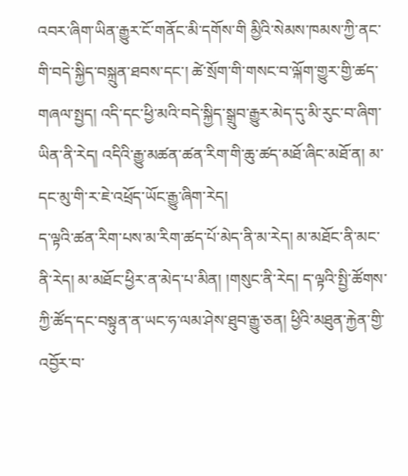འབར་ཞིག་ཡིན་རྒྱུར་ངོ་གནོང་མི་དགོས་གི མྱིའི་སེམས་ཁམས་ཀྱི་ནང་གི་བདེ་སྐྱིད་བསྐྲུན་ཐབས་དང་། ཚེ་སྲོག་གི་གསང་བ་ལྐོག་གྱུར་གྱི་ཚད་གཞལ་སྤྱད། འདི་དང་ཕྱི་མའི་བདེ་སྐྱིད་སྒྲུབ་རྒྱུར་མེད་དུ་མི་རུང་བ་ཞིག་ཡིན་ནི་རེད། འདིའི་རྒྱུ་མཚན་ཚན་རིག་གི་ཆུ་ཚད་མཐོ་ཞིང་མཐོ་ན། མ་དང་མུ་གི་ར་ཇེ་འཕྲོད་ཡོང་རྒྱུ་ཞིག་རེད།
ད་ལྟའི་ཚན་རིག་པས་མ་རིག་ཚད་པོ་མེད་ནི་མ་རེད། མ་མཐོང་ནི་མང་ནི་རེད། མ་མཐོང་ཕྱིར་ན་མེད་པ་མིན། །གསུང་ནི་རེད། ད་ལྟའི་སྤྱི་ཚོགས་ཀྱི་ཚོད་དང་བསྟུན་ན་ཡང་ཧ་ལམ་ཤེས་ཐུབ་རྒྱུ་ཅན། ཕྱིའི་མཐུན་རྐྱེན་གྱི་འབྱོར་བ་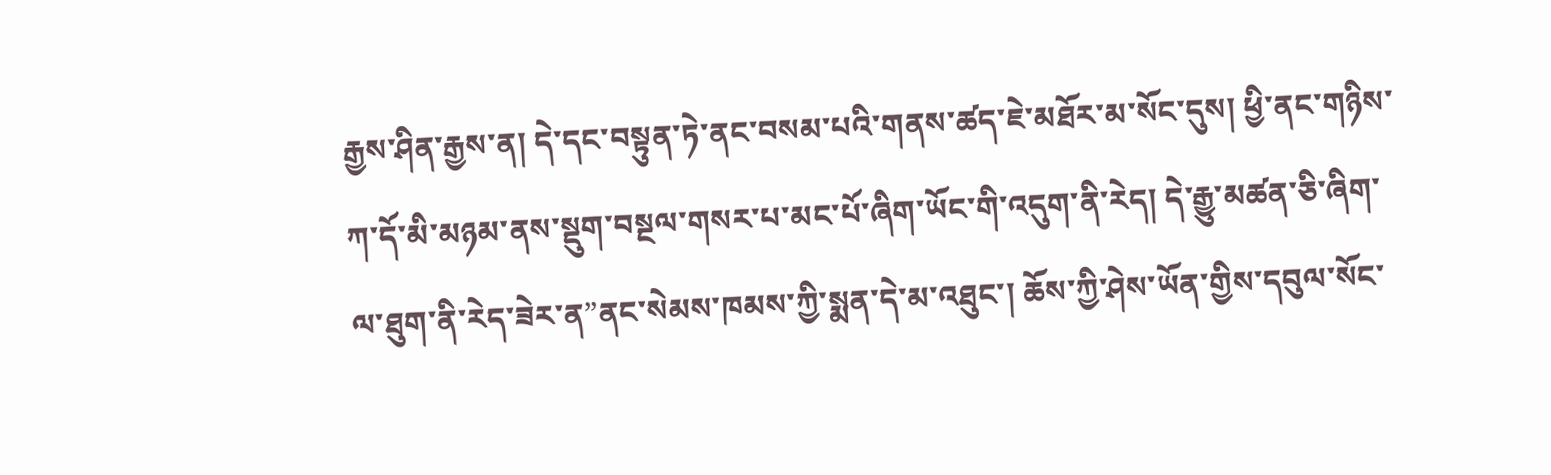རྒྱས་ཤིན་རྒྱས་ན། དེ་དང་བསྟུན་ཏེ་ནང་བསམ་པའི་གནས་ཚད་ཇེ་མཐོར་མ་སོང་དུས། ཕྱི་ནང་གཉིས་ཀ་དོ་མི་མཉམ་ནས་སྡུག་བསྔལ་གསར་པ་མང་པོ་ཞིག་ཡོང་གི་འདུག་ནི་རེད། དེ་རྒྱུ་མཚན་ཅི་ཞིག་ལ་ཐུག་ནི་རེད་ཟེར་ན”ནང་སེམས་ཁམས་ཀྱི་སྨན་དེ་མ་འཐུང་། ཆོས་ཀྱི་ཤེས་ཡོན་གྱིས་དབུལ་སོང་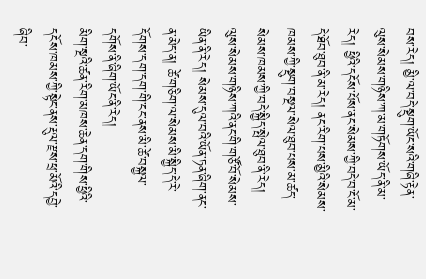བས་རེད། མྱི་ལ་བདེ་སྡུག་ཡོང་སའི་གཞི་རྟེན་ལུས་སེམས་གཉིས་ཀ་མ་གཏོགས་ཡོད་ནི་མ་རེད། ཕྱིའི་དངོས་པོས་ནང་སེམས་ཀྱི་བདེ་བ་ངོ་མ་དེ་ཐོབ་ཐུབ་ནི་མ་རེད། ནང་རིག་པས་མྱིའི་སེམས་ཁམས་ཀྱི་སྡུག་བསྔལ་སེལ་ཐུབ་པས་མ་ཚད་སེམས་ཁམས་ཀྱི་བདེ་སྐྱིད་སྤེལ་ཐུབ་ནི་རེད། ལུས་སེམས་གཉིས་ཀའི་ནང་གི་གཙོ་བོ་སེམས་ཡིན་ནི་རེད། སེམས་དུལ་བའི་ཡོན་ཏན་ཞིག་ནང་ན་མེད་ན། ཚེ་གཅིག་ལ་སེམས་མི་སྐྱིད་དེ་རེ་དོགས་དག་དག་གི་ངང་ནས་མི་ཚེ་བསྐྱལ་དགོས་ནི་ཞིག་ཡོང་ནི་རེད།
མིག་སྔའི་ཚན་རིག་མཁས་ཆེན་དག་གིས་ཕྱིའི་དངོས་ཁམས་ཀྱི་སྟེང་ནས་རྡུལ་རྫས་ཕྲ་མོའི་དབྱེ་ཞིབ་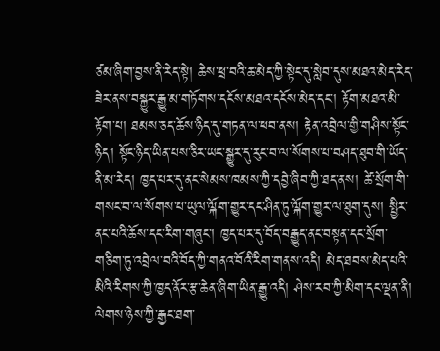ཙམ་ཞིག་བྱས་ནི་རེད་སྟེ། ཆེས་ཕྲ་བའི་ཆ་མེད་ཀྱི་སྟེང་དུ་སླེབ་དུས་མཐའ་མེད་རེད་ཟེར་ནས་བསྐྱུར་རྒྱུ་མ་གཏོགས་དངོས་མཐའ་དངོས་མེད་དང་། རྟོག་མཐའ་མི་རྟོག་པ། ཐམས་ཅད་ཆོས་ཉིད་དུ་གཏན་ལ་ཕབ་ནས། རྟེན་འབྲེལ་གྱི་གཤིས་སྟོང་ཉིད། སྟོང་ཉིད་ཡིན་པས་ཅིར་ཡང་སྒྱུར་དུ་རུང་བ་ལ་སོགས་པ་བཤད་ཐུབ་གི་ཡོད་ནི་མ་རེད། ཁྱད་པར་དུ་ནང་སེམས་ཁམས་ཀྱི་དབྱེ་ཞིབ་ཀྱི་ཐད་ནས། ཚེ་སྲོག་གི་གསང་བ་ལ་སོགས་པ་ཡུལ་ལྐོག་གྱུར་དང་ཤིན་ཏུ་ལྐོག་གྱུར་ལ་ཐུག་དུས། སྤྱིར་ནང་པའི་ཆོས་དང་རིག་གཞུང་། ཁྱད་པར་དུ་བོད་བརྒྱུད་ནང་བསྟན་དང་སྲོག་གཅིག་ཏུ་འབྲེལ་བའི་བོད་ཀྱི་གནའ་བོའི་རིག་གནས་འདི། མེད་ཐབས་མེད་པའི་མིའི་རིགས་ཀྱི་ཁྱད་ནོར་རྩ་ཆེན་ཞིག་ཡིན་རྒྱུ་འདི། ཤེས་རབ་ཀྱི་མིག་དང་ལྡན་ནི། ལེགས་ཉེས་ཀྱི་རྒྱང་ཐག་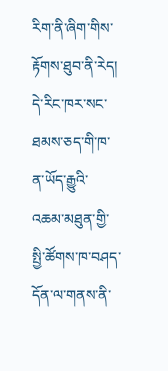རིག་ནི་ཞིག་གིས་རྟོགས་ཐུབ་ནི་རེད། དེ་རིང་ཁར་སང་ཐམས་ཅད་གི་ཁ་ན་ཡོད་རྒྱུའི་འཆམ་མཐུན་གྱི་སྤྱི་ཚོགས་ཁ་བཤད་དོན་ལ་གནས་ནི་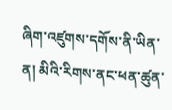ཞིག་འཛུགས་དགོས་ནི་ཡིན་ན། མིའི་རིགས་ནང་ཕན་ཚུན་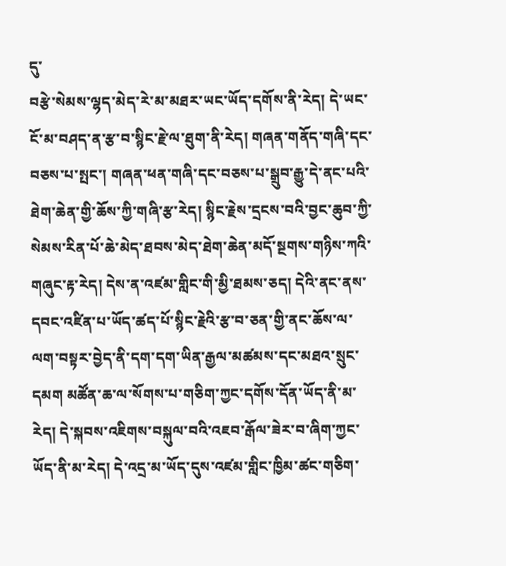དུ་
བརྩེ་སེམས་ལྷད་མེད་རེ་མ་མཐར་ཡང་ཡོད་དགོས་ནི་རེད། དེ་ཡང་ངོ་མ་བཤད་ན་རྩ་བ་སྙིང་རྗེ་ལ་ཐུག་ནི་རེད། གཞན་གནོད་གཞི་དང་བཅས་པ་སྤང་། གཞན་ཕན་གཞི་དང་བཅས་པ་སྒྲུབ་རྒྱུ་དེ་ནང་པའི་ཐེག་ཆེན་གྱི་ཆོས་ཀྱི་གཞི་རྩ་རེད། སྙིང་རྗེས་དྲངས་བའི་བྱང་ཆུབ་ཀྱི་སེམས་རིན་པོ་ཆེ་མེད་ཐབས་མེད་ཐེག་ཆེན་མདོ་སྔགས་གཉིས་ཀའི་གཞུང་རྟ་རེད། དེས་ན་འཛམ་གླིང་གི་མྱི་ཐམས་ཅད། དེའི་ནང་ནས་དབང་འཛིན་པ་ཡོད་ཚད་པོ་སྙིང་རྗེའི་རྩ་བ་ཅན་གྱི་ནང་ཆོས་ལ་ལག་བསྟར་བྱེད་ནི་དག་དག་ཡིན་རྒྱལ་མཚམས་དང་མཐའ་སྲུང་དམག མཚོན་ཆ་ལ་སོགས་པ་གཅིག་ཀྱང་དགོས་དོན་ཡོད་ནི་མ་རེད། དེ་སྐབས་འཇིགས་བསྐུལ་བའི་འཇབ་རྒོལ་ཟེར་བ་ཞིག་ཀྱང་ཡོད་ནི་མ་རེད། དེ་འདྲ་མ་ཡོད་དུས་འཛམ་གླིང་ཁྱིམ་ཚང་གཅིག་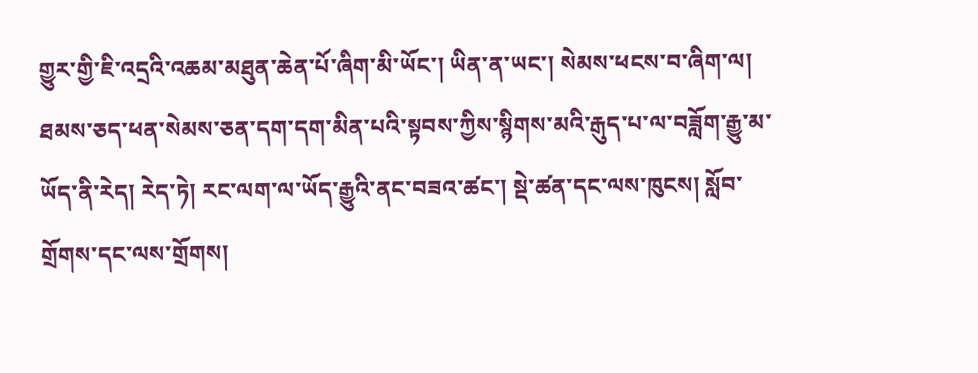གྱུར་གྱི་ཇི་འདྲའི་འཆམ་མཐུན་ཆེན་པོ་ཞིག་མི་ཡོང་། ཡིན་ན་ཡང་། སེམས་ཕངས་བ་ཞིག་ལ། ཐམས་ཅད་ཕན་སེམས་ཅན་དག་དག་མིན་པའི་སྟབས་ཀྱིས་སྙིགས་མའི་རྒུད་པ་ལ་བཟློག་རྒྱུ་མ་ཡོད་ནི་རེད། རེད་ཏེ། རང་ལག་ལ་ཡོད་རྒྱུའི་ནང་བཟའ་ཚང་། སྡེ་ཚན་དང་ལས་ཁུངས། སློབ་གྲོགས་དང་ལས་གྲོགས།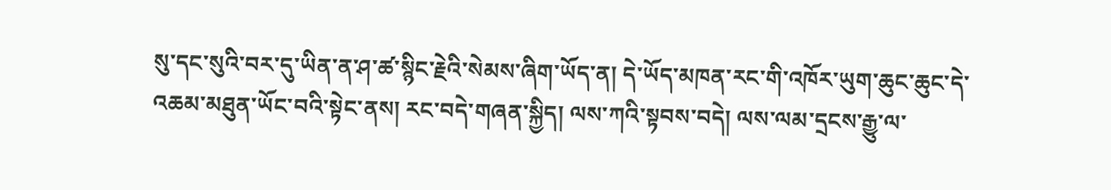སུ་དང་སུའི་བར་དུ་ཡིན་ན་ཤ་ཚ་སྙིང་རྗེའི་སེམས་ཞིག་ཡོད་ན། དེ་ཡོད་མཁན་རང་གི་འཁོར་ཡུག་ཆུང་ཆུང་དེ་འཆམ་མཐུན་ཡོང་བའི་སྟེང་ནས། རང་བདེ་གཞན་སྐྱིད། ལས་ཀའི་སྟབས་བདེ། ལས་ལམ་དྲངས་རྒྱུ་ལ་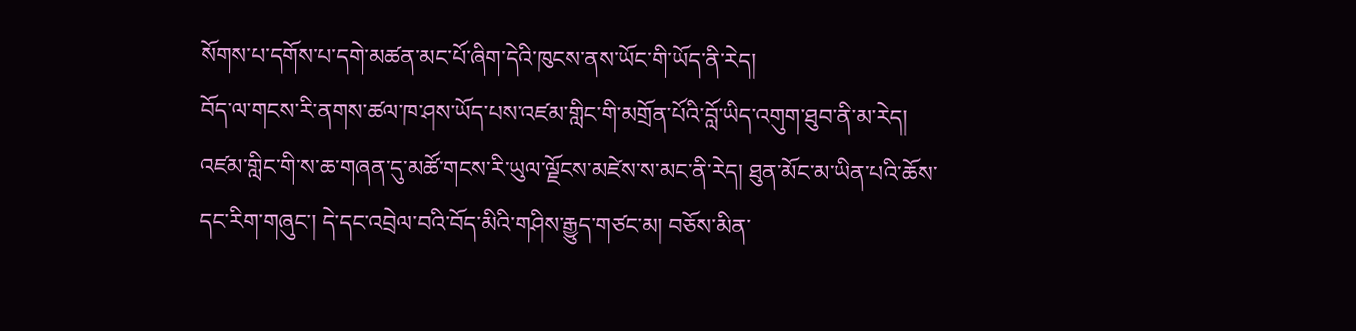སོགས་པ་དགོས་པ་དགེ་མཚན་མང་པོ་ཞིག་དེའི་ཁུངས་ནས་ཡོང་གི་ཡོད་ནི་རེད།
བོད་ལ་གངས་རི་ནགས་ཚལ་ཁ་ཤས་ཡོད་པས་འཛམ་གླིང་གི་མགྲོན་པོའི་བློ་ཡིད་འགུག་ཐུབ་ནི་མ་རེད། འཛམ་གླིང་གི་ས་ཆ་གཞན་དུ་མཚོ་གངས་རི་ཡུལ་ལྗོངས་མཛེས་ས་མང་ནི་རེད། ཐུན་མོང་མ་ཡིན་པའི་ཆོས་དང་རིག་གཞུང་། དེ་དང་འབྲེལ་བའི་བོད་མིའི་གཤིས་རྒྱུད་གཙང་མ། བཅོས་མིན་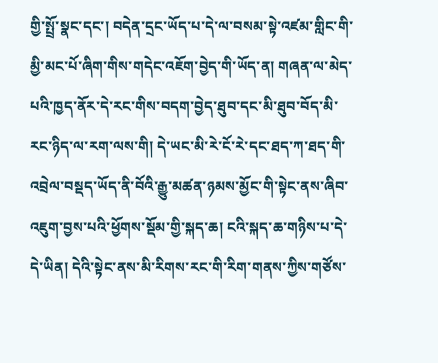གྱི་སྤྲོ་སྣང་དང་། བདེན་དྲང་ཡོད་པ་དེ་ལ་བསམ་སྟེ་འཛམ་གླིང་གི་མྱི་མང་པོ་ཞིག་གིས་གདེང་འཇོག་བྱེད་གི་ཡོད་ན། གཞན་ལ་མེད་པའི་ཁྱད་ནོར་དེ་རང་གིས་བདག་བྱེད་ཐུབ་དང་མི་ཐུབ་བོད་མི་རང་ཉིད་ལ་རག་ལས་གི། དེ་ཡང་མི་རེ་ངོ་རེ་དང་ཐད་ཀ་ཐད་གི་འབྲེལ་བསྡད་ཡོད་ནི་བོའི་རྒྱུ་མཚན་ཉམས་མྱོང་གི་སྟེང་ནས་ཞིབ་འཇུག་བྱས་པའི་ཕྱོགས་སྡོམ་གྱི་སྐད་ཆ། ངའི་སྐད་ཆ་གཉིས་པ་དེ་དེ་ཡིན། དེའི་སྟེང་ནས་མི་རིགས་རང་གི་རིག་གནས་ཀྱིས་གཙོས་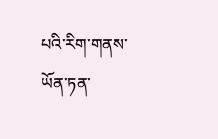པའི་རིག་གནས་ཡོན་ཏན་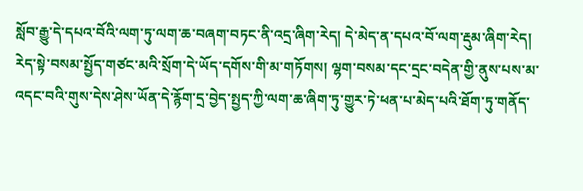སློབ་རྒྱུ་དེ་དཔའ་བོའི་ལག་ཏུ་ལག་ཆ་བཞག་བཏང་ནི་འདྲ་ཞིག་རེད། དེ་མེད་ན་དཔའ་བོ་ལག་རྡུམ་ཞིག་རེད། རེད་སྟེ་བསམ་སྤྱོད་གཙང་མའི་སྲོག་དེ་ཡོད་དགོས་གི་མ་གཏོགས། ལྷག་བསམ་དང་དྲང་བདེན་གྱི་ནུས་པས་མ་འདང་བའི་གུས་དེས་ཤེས་ཡོན་དེ་རྙོག་དྲ་བྱེད་སྤྱད་ཀྱི་ལག་ཆ་ཞིག་ཏུ་གྱུར་ཏེ་ཕན་པ་མེད་པའི་ཐོག་ཏུ་གནོད་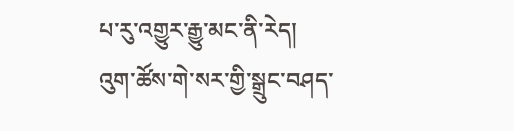པ་རུ་འགྱུར་རྒྱུ་མང་ནི་རེད།
འུག་ཚོས་གེ་སར་གྱི་སྒྲུང་བཤད་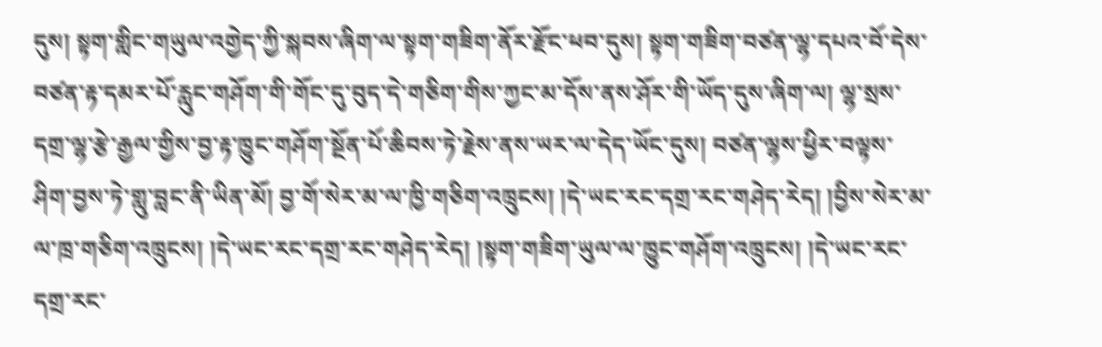དུས། སྟག་གླིང་གཡུལ་འགྱེད་ཀྱི་སྐབས་ཞིག་ལ་སྟག་གཟིག་ནོར་རྫོང་ཕབ་དུས། སྟག་གཟིག་བཙན་ལྷ་དཔའ་བོ་དེས་བཙན་རྟ་དམར་པོ་རླུང་གཤོག་གི་གོང་དུ་བུད་དེ་གཅིག་གིས་ཀྱང་མ་དོས་ནས་ཤོར་གི་ཡོད་དུས་ཞིག་ལ། ལྷ་སྲས་དགྲ་ལྷ་རྩེ་རྒྱལ་གྱིས་བྱ་རྟ་ཁྱུང་གཤོག་སྔོན་པོ་ཆིབས་ཏེ་རྗེས་ནས་ཡར་ལ་དེད་ཡོང་དུས། བཙན་ལྷས་ཕྱིར་བལྟས་ཤིག་བྱས་ཏེ་གླུ་བླང་ནི་ཡིན་མོ། བྱ་གོ་སེར་མ་ལ་ཁྱི་གཅིག་འཁྲུངས། །དེ་ཡང་རང་དགྲ་རང་གཤེད་རེད། །བྱིས་སེར་མ་ལ་ཁྲ་གཅིག་འཁྲུངས། །དེ་ཡང་རང་དགྲ་རང་གཤེད་རེད། །སྟག་གཟིག་ཡུལ་ལ་ཁྱུང་གཤོག་འཁྲུངས། །དེ་ཡང་རང་དགྲ་རང་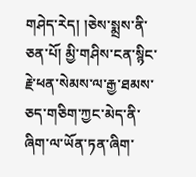གཤེད་རེད། །ཅེས་སྨྲས་ནི་ཅན་པོ། མྱི་གཤིས་ངན་སྙིང་རྗེ་ཕན་སེམས་ལ་རྒྱ་ཐམས་ཅད་གཅིག་ཀྱང་མེད་ནི་ཞིག་ལ་ཡོན་ཏན་ཞིག་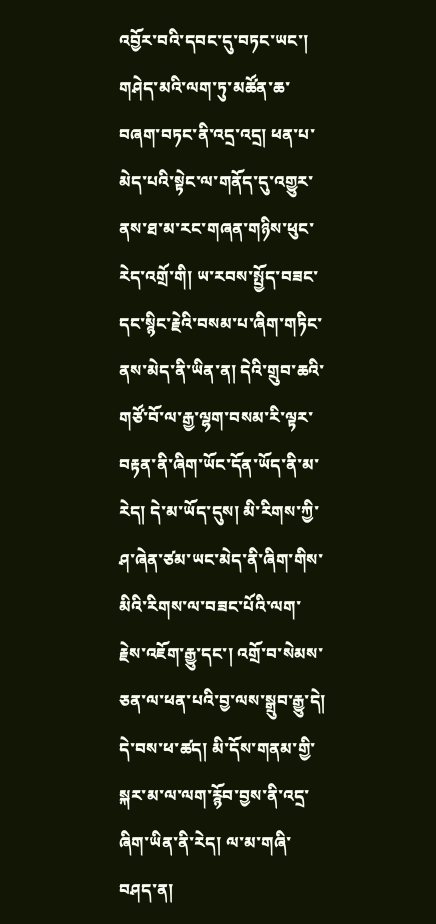འབྱོར་བའི་དབང་དུ་བཏང་ཡང་། གཤེད་མའི་ལག་ཏུ་མཚོན་ཆ་བཞག་བཏང་ནི་འདྲ་འདྲ། ཕན་པ་མེད་པའི་སྟེང་ལ་གནོད་དུ་འགྱུར་ནས་ཐ་མ་རང་གཞན་གཉིས་ཕུང་རེད་འགྲོ་གི། ཡ་རབས་སྤྱོད་བཟང་དང་སྙིང་རྗེའི་བསམ་པ་ཞིག་གཏིང་ནས་མེད་ནི་ཡིན་ན། དེའི་གྲུབ་ཆའི་གཙོ་བོ་ལ་རྒྱ་ལྷག་བསམ་རི་ལྟར་བརྟན་ནི་ཞིག་ཡོང་དོན་ཡོད་ནི་མ་རེད། དེ་མ་ཡོད་དུས། མི་རིགས་ཀྱི་ཤ་ཞེན་ཙམ་ཡང་མེད་ནི་ཞིག་གིས་མིའི་རིགས་ལ་བཟང་པོའི་ལག་རྗེས་འཇོག་རྒྱུ་དང་། འགྲོ་བ་སེམས་ཅན་ལ་ཕན་པའི་བྱ་ལས་སྒྲུབ་རྒྱུ་དེ། དེ་བས་ཕ་ཚད། མི་དོས་གནམ་གྱི་སྐར་མ་ལ་ལག་རྙོབ་བྱས་ནི་འདྲ་ཞིག་ཡིན་ནི་རེད། ལ་མ་གཞི་བཤད་ན།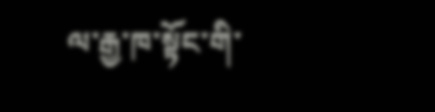ལ་རྒྱ་ཁ་སྟོང་གི་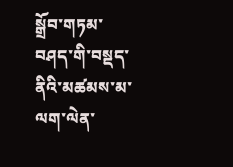སྒྲོབ་གཏམ་བཤད་གི་བསྡད་ནིའི་མཚམས་མ་ལག་ལེན་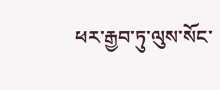ཕར་རྒྱབ་ཏུ་ལུས་སོང་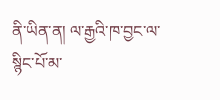ནི་ཡིན་ན། ལ་རྒྱའི་ཁ་བྱང་ལ་སྙིང་པོ་མ་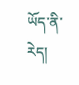ཡོད་ནི་རེད།